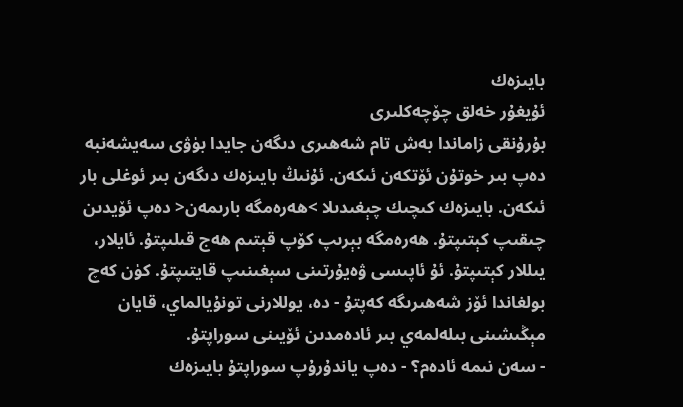بايىزەك
ئۇيغۇر خەلق چۆچەكلىرى
بۇرۇنقى زاماندا بەش تام شەھىرى دىگەن جايدا بۈۋى سەيشەنبە دەپ بىر خوتۇن ئۆتكەن ئىكەن. ئۇنىڭ بايىزەك دىگەن بىر ئوغلى بار ئىكەن. بايىزەك كىچىك چېغىدىلا >ھەرەمگە بارىمەن< دەپ ئۆيدىن چىقىپ كېتىپتۇ. ھەرەمگە بېرىپ كۆپ قېتىم ھەج قىلىپتۇ. ئايلار، يىللار كېتىپتۇ. ئۇ ئاپىسى ۋەيۇرتىنى سېغىنىپ قايتىپتۇ. كۈن كەچ بولغاندا ئۆز شەھىرىگە كەپتۇ - دە، يوللارنى تونۇيالماي، قايان مېڭىشىنى بىلەلمەي بىر ئادەمدىن ئۆيىنى سوراپتۇ.
- سەن نىمە ئادەم؟ - دەپ ياندۇرۇپ سوراپتۇ بايىزەك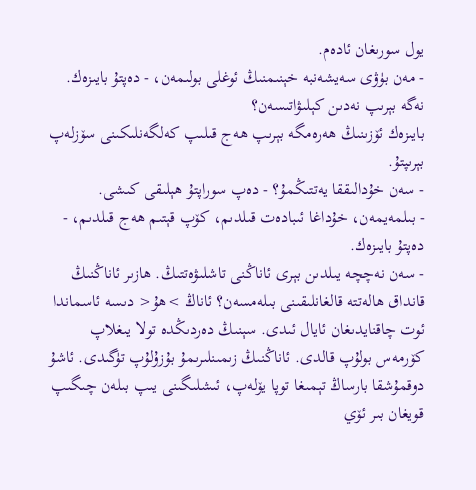يول سورىغان ئادەم.
- مەن بۈۋى سەيشەنبە خېنىمنىڭ ئوغلى بولىمەن، - دەپتۇ بايىزەك.
نەگە بېرىپ نەدىن كېلىۋاتىسەن؟
بايىزەك ئۆزىنىڭ ھەرەمگە بېرىپ ھەج قىلىپ كەلگەنلىكىنى سۆزلەپ بېرىپتۇ.
- سەن خۇدالىققا يەتتىڭمۇ؟ - دەپ سوراپتۇ ھېلىقى كىشى.
- بىلمەيمەن، خۇداغا ئىبادەت قىلدىم، كۆپ قېتىم ھەج قىلدىم، - دەپتۇ بايىزەك.
- سەن نەچچە يىلدىن بېرى ئاناڭنى تاشلىۋەتتىڭ. ھازىر ئاناڭنىڭ قانداق ھالەتتە قالغانلىقىنى بىلەمسەن؟ ئاناڭ >ھۇ< دىسە ئاسماندا ئوت چاقنايدىغان ئايال ئىدى. سېنىڭ دەردىڭدە تولا يىغلاپ كۆرمەس بولۇپ قالدى. ئاناڭنىڭ زىمىنلىرىمۇ بۇزۇلۇپ تۈگىدى. ئاشۇ دوقمۇشقا بارساڭ تېمىغا توپا يۆلەپ، ئىشلىگىنى يىپ بىلەن چىگىپ قويغان بىر ئۆي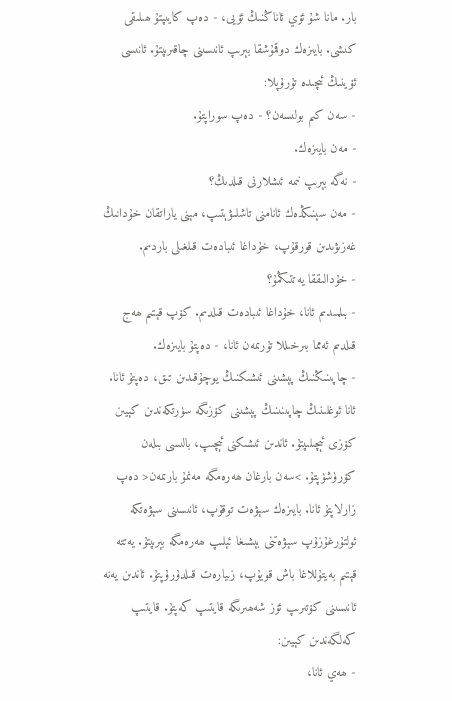بار. مانا شۇ ئۆي ئاناڭنىڭ ئۆيى، - دەپ كايىپتۇ ھىلىقى كىشى. بايىزەك دوقمۇشقا بېرىپ ئانىسىنى چاقىرىپتۇ. ئانىسى ئۆينىڭ ئىچىدە تۇرۇپلا:
- سەن كىم بولىسەن؟ - دەپ سوراپتۇ.
- مەن بايىزەك.
- نەگە بېرىپ نىمە ئىشلارنى قىلدىڭ؟
- مەن سېنىڭدەك ئانامنى تاشلىۋېتىپ، مېنى ياراتقان خۇدانىڭ غەزىۋىدىن قورقۇپ، خۇداغا ئىبادەت قىلغىلى باردىم.
- خۇدالىققا يەتتىڭمۇ؟
- بىلمىدىم ئانا، خۇداغا ئىبادەت قىلدىم. كۆپ قېتىم ھەج قىلدىم ئەمما بىرخىللا تۇرىمەن ئانا، - دەپتۇ بايىزەك.
- چاپىنىڭنىڭ پېشىنى ئىشىكنىڭ يوچۇقىدىن تىق، دەپتۇ ئانا. ئانا ئوغلىنىڭ چاپىنىنىڭ پېشىنى كۆزىگە سۈرتكەندىن كېيىن كۆزى ئېچىلىپتۇ. ئاندىن ئىشىكنى ئېچىپ، بالىسى بىلەن كۆرۈشۈپتۇ. >سەن بارغان ھەرەمگە مەنمۇ بارىمەن< دەپ زارلاپتۇ ئانا. بايىزەك سېۋەت توقۇپ، ئانىسىنى سېۋەتكە ئولتۇرغۇزۇپ سېۋەتنى بېشىغا ئېلىپ ھەرەمگە بېرىپتۇ. يەتتە قېتىم بەيتۇللاغا باش قويۇپ، زىيارەت قىلدۇرۇپتۇ. ئاندىن يەنە ئانىسىنى كۆتىرىپ ئۆز شەھىرىگە قايتىپ كەپتۇ. قايتىپ كەلگەندىن كېيىن:
- ھەي ئانا،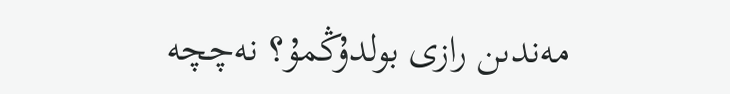مەندىن رازى بولدۇڭمۇ؟ نەچچە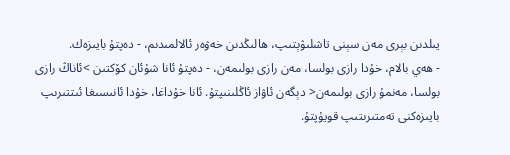يىلدىن بېرى مەن سېنى تاشلىۋېتىپ، ھالىڭدىن خەۋەر ئالالمىدىم، - دەپتۇ بايىزەك.
- ھەي بالام، خۇدا رازى بولسا، مەن رازى بولىمەن، - دەپتۇ ئانا شۇئان كۆكتىن >ئاناڭ رازى بولسا، مەنمۇ رازى بولىمەن< دېگەن ئاۋاز ئاڭلىنىپتۇ. ئانا خۇداغا، خۇدا ئانىسىغا ئىتتىرىپ بايىزەكنى تەمتىرىتىپ قويۇپتۇ.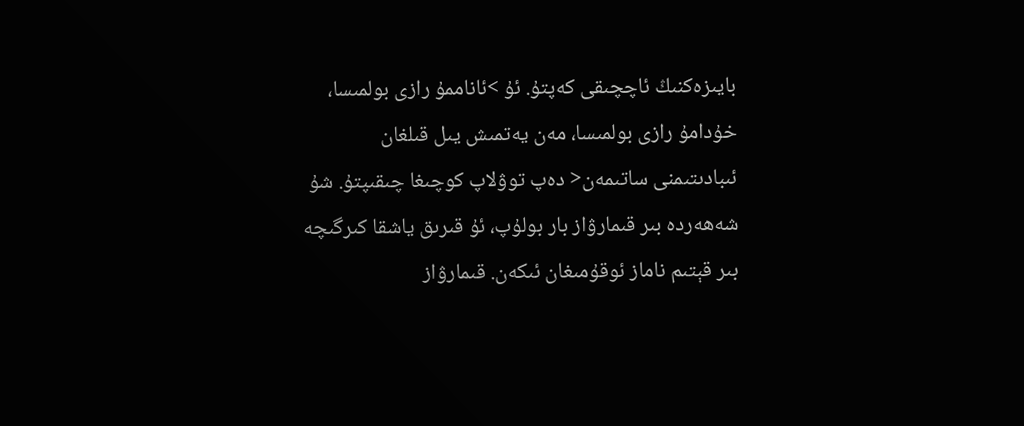بايىزەكنىڭ ئاچچىقى كەپتۇ. ئۇ >ئاناممۇ رازى بولمىسا، خۇدامۇ رازى بولمىسا، مەن يەتمىش يىل قىلغان ئىبادىتىمنى ساتىمەن< دەپ توۋلاپ كوچىغا چىقىپتۇ. شۇ شەھەردە بىر قىمارۋاز بار بولۇپ، ئۇ قىرىق ياشقا كىرگىچە بىر قېتىم ناماز ئوقۇمىغان ئىكەن. قىمارۋاز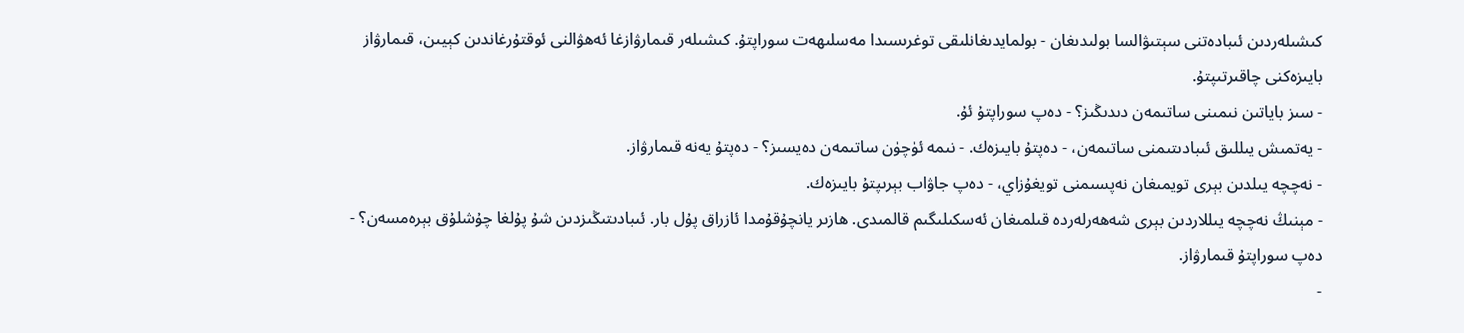كىشىلەردىن ئىبادەتنى سېتىۋالسا بولىدىغان - بولمايدىغانلىقى توغرىسىدا مەسلىھەت سوراپتۇ. كىشىلەر قىمارۋازغا ئەھۋالنى ئوقتۇرغاندىن كېيىن، قىمارۋاز بايىزەكنى چاقىرتىپتۇ.
- سىز باياتىن نىمىنى ساتىمەن دىدىڭىز؟ - دەپ سوراپتۇ ئۇ.
- يەتمىش يىللىق ئىبادىتىمنى ساتىمەن، - دەپتۇ بايىزەك. - نىمە ئۈچۈن ساتىمەن دەيسىز؟ - دەپتۇ يەنە قىمارۋاز.
- نەچچە يىلدىن بېرى تويمىغان نەپسىمنى تويغۇزاي، - دەپ جاۋاب بېرىپتۇ بايىزەك.
- مېنىڭ نەچچە يىللاردىن بېرى شەھەرلەردە قىلمىغان ئەسكىلىگىم قالمىدى. ھازىر يانچۇقۇمدا ئازراق پۇل بار. ئىبادىتىڭىزدىن شۇ پۇلغا چۇشلۇق بېرەمسەن؟ - دەپ سوراپتۇ قىمارۋاز.
-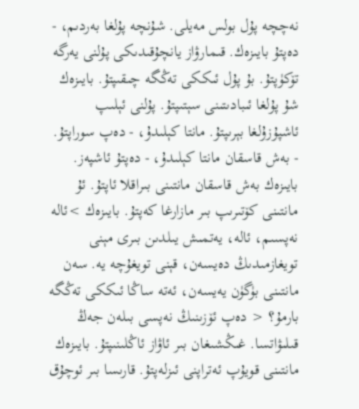نەچچە پۇل بولس مەيلى. شۇنچە پۇلغا بەردىم، - دەپتۇ بايىزەك. قىمارۋاز يانچۇقىدىكى پۇلنى يەرگە تۆكۈپتۇ. بۇ پۇل ئىككى تەڭگە چىقىپتۇ. بايىزەك شۇ پۇلغا ئىبادىتىنى سېتىپتۇ. پۇلنى ئېلىپ ئاشپۇزۇلغا بېرىپتۇ. مانتا كېلىدۇ، - دەپ سوراپتۇ.
- بەش قاسقان مانتا كېلىدۇ، - دەپتۇ ئاشپەز.
بايىزەك بەش قاسقان مانتىنى بىراقلا ئاپتۇ. ئۇ مانتىنى كۆتىرىپ بىر مازارغا كەپتۇ. بايىزەك >ئالە نەپسىم، ئالە، يەتمىش يىلدىن بىرى مېنى تويغازمىدىڭ دەيسەن، قېنى تويغۇچە يە. سەن مانتىنى بۈگۈن يەيسەن، ئەتە ساڭا ئىككى تەڭگە بارمۇ؟ < دەپ ئۆزىنىڭ نەپسى بىلەن جەڭ قىلىۋاتسا. غىڭشىغان بىر ئاۋاز ئاڭلىنىپتۇ. بايىزەك مانتىنى قويۇپ ئەتراپنى ئىزلەپتۇ. قارىسا بىر ئوچۇق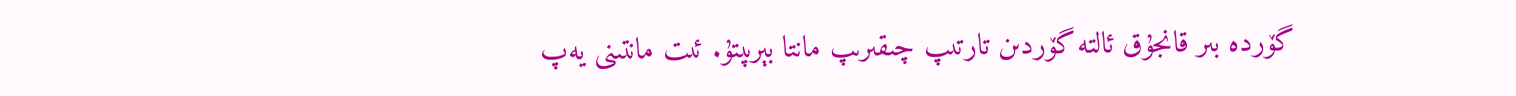گۆردە بىر قانجۇق ئالتە گۆردىن تارتىپ چىقىرىپ مانتا بېرىپتۇ. ئىت مانتىنى يەپ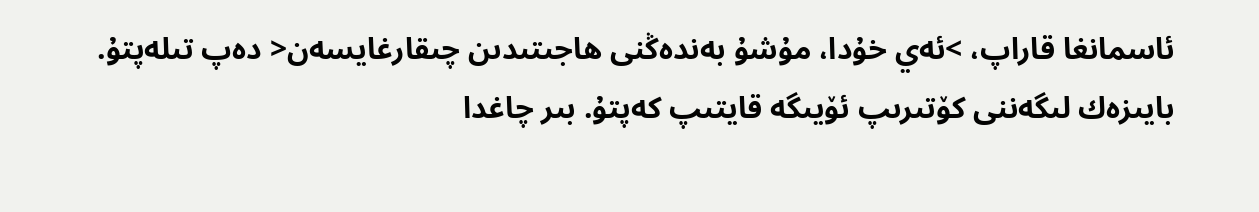ئاسمانغا قاراپ، >ئەي خۇدا، مۇشۇ بەندەڭنى ھاجىتىدىن چىقارغايسەن< دەپ تىلەپتۇ. بايىزەك لىگەننى كۆتىرىپ ئۆيىگە قايتىپ كەپتۇ. بىر چاغدا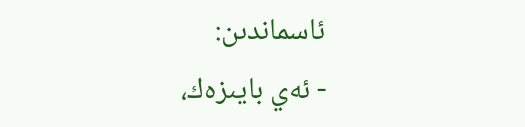ئاسماندىن:
- ئەي بايىزەك،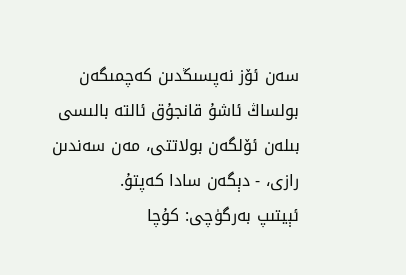سەن ئۆز نەپسىڭدىن كەچمىگەن بولساڭ ئاشۇ قانجۇق ئالتە بالىسى بىلەن ئۆلگەن بولاتتى، مەن سەندىن رازى، - دېگەن سادا كەپتۇ.
ئېيتىپ بەرگۈچى: كۇچا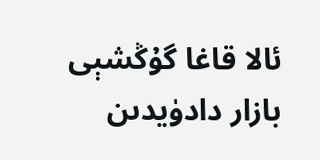ئالا قاغا گۇڭشېى بازار دادۈيدىن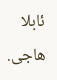ئابلا ھاجى.